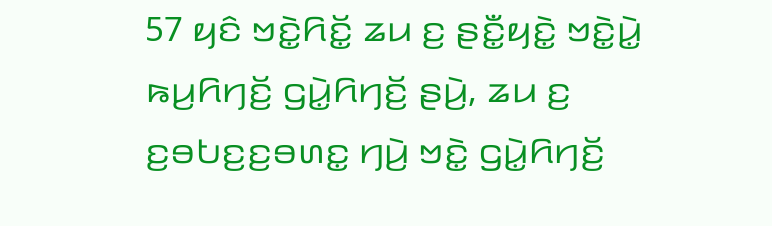57 ꤟꤢꤨ ꤠꤢꤧ꤭ꤖꤢꤩ꤭ ꤘꤣ ꤢ꤬ ꤔꤢꤪ꤭ꤟꤢꤧ꤭ ꤠꤢꤧ꤭ꤣꤧ꤭ ꤒꤣ꤬ꤖꤚꤢꤩ꤬ ꤞꤣꤧ꤭ꤖꤚꤢꤩ꤬ ꤔꤣꤧ꤬, ꤘꤣ ꤢ꤬ ꤢ꤬ꤋꤝꤢ꤬ꤢ꤬ꤋꤛꤢ꤭ ꤚꤣꤧ꤬ ꤠꤢꤧ꤭ ꤞꤣꤧ꤭ꤖꤚꤢꤩ꤬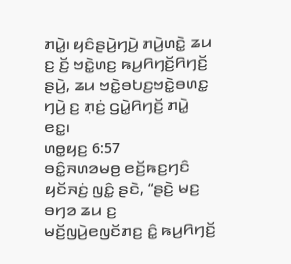ꤊꤣꤧ꤭꤯ ꤟꤢꤨꤔꤣꤧ꤬ꤚꤣꤧ꤬ ꤊꤣꤧ꤬ꤛꤢꤧ꤭ ꤘꤣ ꤢ꤬ ꤢꤩ꤬ ꤠꤢꤧ꤭ꤛꤢ꤬ ꤒꤣ꤬ꤖꤚꤢꤩ꤬ꤖꤚꤢꤩ꤬ ꤔꤣꤧ꤬, ꤘꤣ ꤠꤢꤧ꤭ꤋꤝꤢ꤬ꤠꤢꤧ꤭ꤋꤛꤢ꤭ ꤚꤣꤧ꤬ ꤢ꤬ ꤊ꤫ꤢꤦ꤬ ꤞꤣꤧ꤭ꤖꤚꤢꤩ꤬ ꤊꤣꤧ꤭ ꤕꤢ꤭꤯
ꤛꤥ꤭ꤟꤢ꤬ 6:57
ꤋꤢꤨ꤭ꤏꤛꤤꤗꤥ꤬ ꤕꤢꤩ꤬ꤒꤢ꤬ꤚꤢꤨ ꤟꤢꤩꤏꤢꤦ꤬ ꤜꤢꤨ꤭ ꤔꤢꤧ, “ꤔꤢꤧ꤬ ꤗꤢ꤬ ꤋꤚꤤ ꤘꤣ ꤢ꤬ ꤗꤢꤩ꤬ꤜꤣꤧ꤬ꤕꤜꤢꤩꤊꤢ꤬ ꤢꤨ꤭ ꤒꤣ꤬ꤖꤚꤢꤩ꤬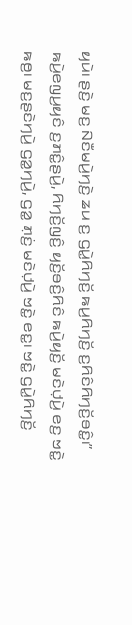ꤟꤣꤧ꤯ ꤔꤢꤧ꤬ ꤗꤢ꤬ ꤡꤢꤪꤗꤣꤧ꤬ꤚꤢꤧ꤬ ꤘꤣ ꤢ꤬ ꤞꤣꤧ꤭ꤖꤚꤢꤩ꤬ ꤒꤣ꤬ꤖꤚꤢꤩ꤬ ꤢ꤬ꤖꤢꤨꤖꤚꤢꤩ꤬ꤋꤢꤨ꤭꤯”
ꤒꤣꤧ꤬ꤕꤜꤣ꤬ꤟꤢꤨ ꤢ꤬ꤊꤢꤨ꤭ꤔꤣꤧ꤬, ꤖꤚꤢꤩ꤬ꤜꤢꤨ꤬ ꤟꤢꤩ꤬ꤋꤢꤨ꤬ꤖꤢꤨ ꤒꤣꤧ꤬ꤟꤢꤩ꤬ ꤗꤢꤧꤓ꤫ꤣꤧ꤬ ꤕꤢ꤬ ꤠꤢꤧ꤭ ꤒꤥ꤬꤯ ꤗꤢ꤬ꤔꤢꤧꤚꤣꤧ꤬ ꤞꤤ꤭ꤚꤣꤧ꤬, ꤞꤤ꤭ ꤊ꤫ꤢꤦ꤬ ꤗꤢꤧꤓ꤫ꤣꤧ꤬ ꤠꤢꤧ꤭ ꤕꤢ꤭꤯ ꤠꤢꤧ꤭ ꤞꤣꤧ꤭ꤖꤚꤢꤩ꤬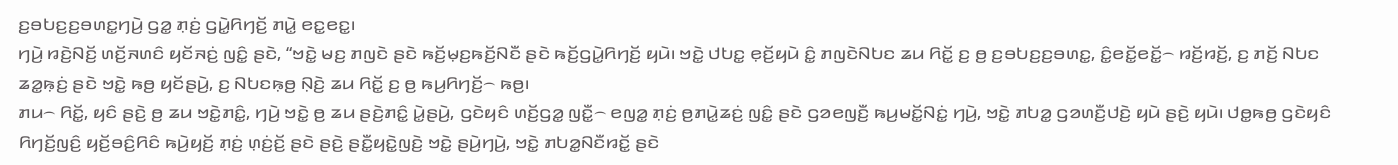ꤢ꤬ꤋꤝꤢ꤬ꤢ꤬ꤋꤛꤢ꤭ꤚꤣꤧ꤬ ꤞꤤ꤭ ꤊ꤫ꤢꤦ꤬ ꤞꤣꤧ꤭ꤖꤚꤢꤩ꤬ ꤊꤣꤧ꤭ ꤕꤢ꤭ꤕꤢ꤭꤯
ꤚꤣꤧ꤬ ꤙꤢꤧ꤬ꤡꤢꤩ꤬ ꤛꤢꤩ꤬ꤏꤛꤢꤨ ꤟꤢꤩꤏꤢꤦ꤬ ꤜꤢꤨ꤭ ꤔꤢꤧ, “ꤠꤢꤧ꤭ ꤗꤢ꤬ ꤊꤜꤢꤧ ꤔꤢꤧ ꤒꤢꤩ꤬ꤗ꤫ꤢ꤬ꤒꤢꤩ꤬ꤡꤢꤪ ꤔꤢꤧ ꤒꤢꤩ꤬ꤞꤣꤧ꤭ꤖꤚꤢꤩ꤬ ꤟꤣꤧ꤯ ꤠꤢꤧ꤭ ꤓꤝꤢ꤭ ꤕ꤫ꤢꤩ꤬ꤟꤣꤧ ꤢꤨ꤭ ꤊꤜꤢꤧꤡꤝꤢ ꤘꤣ ꤖꤢꤩ꤭ ꤢ꤬ ꤥ꤬ ꤢ꤬ꤋꤝꤢ꤬ꤢ꤬ꤋꤛꤢ꤭, ꤢꤨ꤭ꤕꤢꤩ꤭ꤕꤢꤩ꤭꤮ ꤙꤢꤩ꤬ꤙꤢꤩ꤬, ꤢ꤬ ꤊꤢꤩ꤬ ꤡꤝꤢ ꤘꤤ꤭ꤒ꤫ꤢꤦ꤬ ꤔꤢꤧ ꤠꤢꤧ꤭ ꤒꤥ꤬ ꤟꤢꤩꤔꤣꤧ꤬, ꤢ꤬ ꤡꤝꤢꤒ꤫ꤥ꤬ ꤡ꤫ꤢꤧ꤬ ꤘꤣ ꤖꤢꤩ꤭ ꤢ꤬ ꤥ꤬ ꤒꤣ꤬ꤖꤚꤢꤩ꤬꤮ ꤒꤥ꤬꤯
ꤊꤣ꤮ ꤖꤢꤩ꤭, ꤟꤢꤨ ꤔꤢꤧ꤬ ꤥ꤬ ꤘꤣ ꤠꤢꤧ꤭ꤊꤢꤨ꤭, ꤚꤣꤧ꤬ ꤠꤢꤧ꤭ ꤥ꤬ ꤘꤣ ꤔꤢꤧ꤬ꤊꤢꤨ꤭ ꤣꤧ꤭ꤔꤣꤧ꤬, ꤞꤢꤧꤟꤢꤨ ꤛꤢꤩ꤬ꤞꤤ꤭ ꤜꤢꤪ꤭꤮ ꤕꤜꤤ꤭ ꤊ꤫ꤢꤦ꤬ ꤥ꤬ꤊꤣꤧ꤭ꤘꤢꤦ꤬ ꤜꤢꤨ꤭ ꤔꤢꤧ ꤞꤤꤕꤜꤢꤪ꤬ ꤒꤣ꤬ꤗꤢꤩ꤭ꤡꤢꤦ꤭ ꤚꤣꤧ꤬, ꤠꤢꤧ꤭ ꤊꤝꤤ꤭ ꤞꤤꤛꤢꤪ꤬ꤓꤢꤧ꤬ ꤟꤣꤧ ꤔꤢꤧ꤬ ꤟꤣꤧ꤯ ꤓꤥ꤭ꤒꤥ꤬ ꤞꤢꤧꤟꤢꤨ ꤖꤚꤢꤩ꤬ꤜꤢꤨ꤬ ꤟꤢꤩ꤬ꤋꤢꤨ꤬ꤖꤢꤨ ꤒꤣꤧ꤬ꤟꤢꤩ꤬ ꤊ꤫ꤢꤦ꤬ ꤛ꤫ꤢꤦ꤬ꤢꤩ꤬ ꤔꤢꤧ ꤔꤢꤧ꤬ ꤔꤢꤪ꤭ꤟꤢꤧ꤭ꤜꤢꤧ꤬ ꤠꤢꤧ꤭ ꤔꤣꤧ꤬ꤚꤣꤧ꤬, ꤠꤢꤧ꤭ ꤊꤝꤤ꤭ꤡꤢꤪꤙꤢꤩ꤭ ꤔꤢꤧ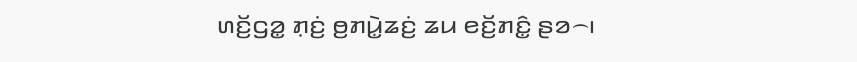ꤛꤢꤩ꤬ꤞꤤ꤭ ꤊ꤫ꤢꤦ꤬ ꤥ꤬ꤊꤣꤧ꤭ꤘꤢꤦ꤬ ꤘꤣ ꤕꤢꤩ꤬ꤊꤢꤨ꤭ ꤔꤤ꤮꤯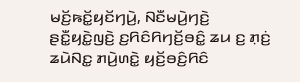ꤗꤢꤩ꤬ꤒꤢꤩ꤭ꤟꤢꤩꤚꤣꤧ꤬, ꤡꤢꤪꤗꤣꤧ꤬ꤚꤢꤧ꤬ ꤔꤢꤪ꤭ꤟꤢꤧ꤭ꤜꤢꤧ꤬ ꤢ꤬ꤖꤢꤨꤖꤚꤢꤩ꤬ꤋꤢꤨ꤭ ꤘꤣ ꤢ꤬ ꤊ꤫ꤢꤦ꤬ ꤘꤣꤧꤡꤢ꤭ ꤊꤣꤧ꤬ꤛꤢꤧ꤭ ꤟꤢꤩ꤬ꤋꤢꤨ꤬ꤖꤢꤨ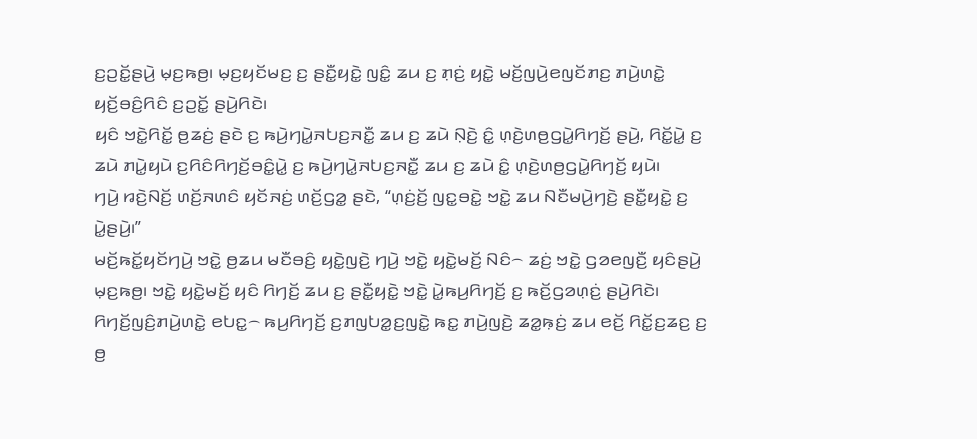ꤢ꤬ꤑꤢꤩ꤭ꤔꤣꤧ꤬ ꤗ꤫ꤢ꤬ꤒꤥ꤬꤯ ꤗ꤫ꤢ꤬ꤟꤢꤩꤗꤢ꤬ ꤢ꤬ ꤔꤢꤪ꤭ꤟꤢꤧ꤭ ꤜꤢꤨ꤭ ꤘꤣ ꤢ꤬ ꤊ꤫ꤢꤦ꤬ ꤟꤢꤧ꤭ ꤗꤢꤩ꤬ꤜꤣꤧ꤬ꤕꤜꤢꤩꤊꤢ꤬ ꤊꤣꤧ꤬ꤛꤢꤧ꤭ ꤟꤢꤩ꤬ꤋꤢꤨ꤬ꤖꤢꤨ ꤢ꤬ꤑꤢꤩ꤭ ꤔꤣꤧ꤬ꤖꤢꤧ꤯
ꤟꤢꤨ ꤠꤢꤧ꤭ꤖꤢꤩ꤭ ꤥ꤬ꤘꤢꤦ꤬ ꤔꤢꤧ ꤢ꤬ ꤒꤣꤧ꤬ꤚꤣꤧ꤭ꤏꤝꤢ꤬ꤏꤢꤪ꤭ ꤘꤣ ꤢ꤬ ꤘꤣꤧ ꤡ꤫ꤢꤧ꤬ ꤢꤨ꤭ ꤛ꤫ꤢꤧ꤬ꤛꤥ꤬ꤞꤣꤧ꤭ꤖꤚꤢꤩ꤬ ꤔꤣꤧ꤬, ꤖꤢꤩ꤭ꤣꤧ꤭ ꤢ꤬ ꤘꤣꤧ ꤊꤣꤧ꤭ꤟꤣꤧ ꤢ꤬ꤖꤢꤨꤖꤚꤢꤩ꤬ꤋꤢꤨ꤭ꤣꤧ꤭ ꤢ꤬ ꤒꤣꤧ꤬ꤚꤣꤧ꤭ꤏꤝꤢ꤬ꤏꤢꤪ꤭ ꤘꤣ ꤢ꤬ ꤘꤣꤧ ꤢꤨ꤭ ꤛ꤫ꤢꤧ꤬ꤛꤥ꤬ꤞꤣꤧ꤭ꤖꤚꤢꤩ꤬ ꤟꤣꤧ꤯
ꤚꤣꤧ꤬ ꤙꤢꤧ꤬ꤡꤢꤩ꤬ ꤛꤢꤩ꤬ꤏꤛꤢꤨ ꤟꤢꤩꤏꤢꤦ꤬ ꤛꤢꤩ꤬ꤞꤤ꤭ ꤔꤢꤧ, “ꤛ꤫ꤢꤦ꤬ꤢꤩ꤬ ꤜꤢ꤭ꤋꤢꤧ꤭ ꤠꤢꤧ꤭ ꤘꤣ ꤡꤢꤪꤗꤣꤧ꤬ꤚꤢꤧ꤬ ꤔꤢꤪ꤭ꤟꤢꤧ꤭ ꤢ꤬ ꤣꤧ꤭ꤔꤣꤧ꤬꤯”
ꤗꤢꤩ꤬ꤒꤢꤩ꤭ꤟꤢꤩꤚꤣꤧ꤬ ꤠꤢꤧ꤭ ꤥ꤬ꤘꤣ ꤗꤢꤪꤋꤢꤨ꤬ ꤟꤢꤧ꤭ꤜꤢꤧ꤬ ꤚꤣꤧ꤬ ꤠꤢꤧ꤭ ꤟꤢꤧ꤭ꤗꤢꤩ꤬ ꤡꤢꤨ꤮ ꤘꤢꤦ꤬ ꤠꤢꤧ꤭ ꤞꤤꤕꤜꤢꤪ꤬ ꤟꤢꤨꤔꤣꤧ꤬ ꤗ꤫ꤢ꤬ꤒꤥ꤬꤯ ꤠꤢꤧ꤭ ꤟꤢꤧ꤭ꤗꤢꤩ꤬ ꤟꤢꤨ ꤖꤚꤢꤩ꤬ ꤘꤣ ꤢ꤬ ꤔꤢꤪ꤭ꤟꤢꤧ꤭ ꤠꤢꤧ꤭ ꤣꤧ꤭ꤒꤣ꤬ꤖꤚꤢꤩ꤬ ꤢ꤬ ꤒꤢꤩ꤬ꤞꤤꤛ꤫ꤢꤦ꤬ ꤔꤣꤧ꤬ꤖꤢꤧ꤯
ꤖꤚꤢꤩ꤬ꤜꤢꤨ꤬ꤊꤣꤧ꤬ꤛꤢꤧ꤭ ꤕꤝꤢ꤭꤮ ꤒꤣ꤬ꤖꤚꤢꤩ꤬ ꤢ꤬ꤊꤜꤝꤤ꤭ꤢ꤬ꤜꤢꤧ꤭ ꤒꤢ꤭ ꤊꤣꤧ꤬ꤜꤢꤧ꤬ ꤘꤤ꤭ꤒ꤫ꤢꤦ꤬ ꤘꤣ ꤕꤢꤩ꤬ ꤖꤢꤩ꤭ꤢ꤬ꤘꤢ꤬ ꤢ꤬ ꤥ꤬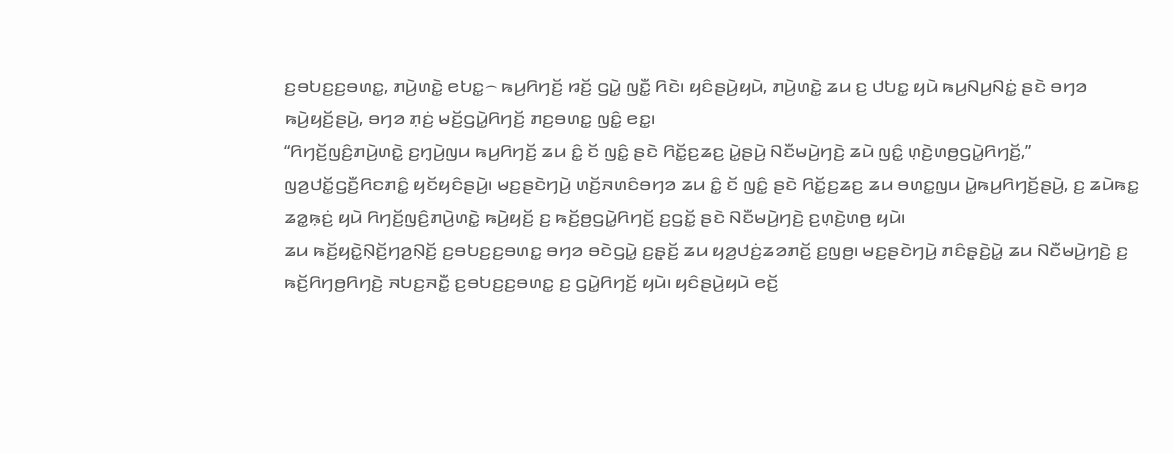ꤢ꤬ꤋꤝꤢ꤬ꤢ꤬ꤋꤛꤢ꤭, ꤊꤣꤧ꤬ꤛꤢꤧ꤭ ꤕꤝꤢ꤭꤮ ꤒꤣ꤬ꤖꤚꤢꤩ꤬ ꤙꤢꤩ꤬ ꤞꤣꤧ꤭ ꤜꤢꤪ꤭ ꤖꤢꤧ꤯ ꤟꤢꤨꤔꤣꤧ꤬ꤟꤣꤧ, ꤊꤣꤧ꤬ꤛꤢꤧ꤭ ꤘꤣ ꤢ꤬ ꤓꤝꤢ꤭ ꤟꤣꤧ ꤒꤣ꤬ꤡꤣ꤬ꤡꤢꤦ꤭ ꤔꤢꤧ ꤋꤚꤤ ꤒꤣꤧ꤬ꤟꤢꤩ꤬ꤔꤣꤧ꤬, ꤋꤚꤤ ꤊ꤫ꤢꤦ꤬ ꤗꤢꤩ꤬ꤞꤣꤧ꤭ꤖꤚꤢꤩ꤬ ꤊꤢ꤬ꤋꤛꤢ꤭ ꤜꤢꤨ꤭ ꤕꤢ꤭꤯
“ꤖꤚꤢꤩ꤬ꤜꤢꤨ꤬ꤊꤣꤧ꤬ꤛꤢꤧ꤭ ꤢ꤬ꤚ꤫ꤣꤧ꤬ꤜꤣ ꤒꤣ꤬ꤖꤚꤢꤩ꤬ ꤘꤣ ꤢꤨ꤭ ꤢꤩ ꤜꤢꤨ꤭ ꤔꤢꤧ ꤖꤢꤩ꤭ꤢ꤬ꤘꤢ꤬ ꤣꤧ꤭ꤔꤣꤧ꤬ ꤡꤢꤪꤗꤣꤧ꤬ꤚꤢꤧ꤬ ꤘꤣꤧ ꤜꤢꤨ꤭ ꤛ꤫ꤢꤧ꤬ꤛꤥ꤬ꤞꤣꤧ꤭ꤖꤚꤢꤩ꤬,” ꤜꤤ꤬ꤓꤢꤩ꤭ꤞꤢꤪ꤬ꤖꤢꤊꤢꤨ꤭ ꤟꤢꤩꤟꤢꤨꤔꤣꤧ꤬꤯ ꤗꤢ꤬ꤔꤢꤧꤚꤣꤧ꤬ ꤛꤢꤩ꤬ꤏꤛꤢꤨꤋꤚꤤ ꤘꤣ ꤢꤨ꤭ ꤢꤩ ꤜꤢꤨ꤭ ꤔꤢꤧ ꤖꤢꤩ꤭ꤢ꤬ꤘꤢ꤬ ꤘꤣ ꤋꤛꤢ꤭ꤜꤣ ꤣꤧ꤭ꤒꤣ꤬ꤖꤚꤢꤩ꤬ꤔꤣꤧ꤬, ꤢ꤬ ꤘꤣꤧꤒꤢ꤭ ꤘꤤ꤭ꤒ꤫ꤢꤦ꤬ ꤟꤣꤧ ꤖꤚꤢꤩ꤬ꤜꤢꤨ꤬ꤊꤣꤧ꤬ꤛꤢꤧ꤭ ꤒꤣꤧ꤬ꤟꤢꤩ꤬ ꤢ꤬ ꤒꤢꤩ꤬ꤥ꤬ꤞꤣꤧ꤭ꤖꤚꤢꤩ꤬ ꤢ꤬ꤞꤢꤩ꤭ ꤔꤢꤧ ꤡꤢꤪꤗꤣꤧ꤬ꤚꤢꤧ꤬ ꤢ꤬ꤛ꤫ꤢꤧ꤬ꤛꤥ꤬ ꤟꤣꤧ꤯
ꤘꤣ ꤒꤢꤩ꤬ꤟꤢꤧ꤭ꤡ꤫ꤢꤩ꤬ꤚꤤ꤬ꤡ꤫ꤢꤩ꤬ ꤢ꤬ꤋꤝꤢ꤬ꤢ꤬ꤋꤛꤢ꤭ ꤋꤚꤤ ꤋꤢꤧꤞꤣꤧ꤭ ꤢ꤬ꤔ꤫ꤢꤩ꤬ ꤘꤣ ꤟꤤ꤬ꤓꤢꤦ꤬ꤘꤤꤊꤢꤩ꤬ ꤢ꤬ꤜꤥ꤬꤯ ꤗꤢ꤬ꤔꤢꤧꤚꤣꤧ꤬ ꤊꤢꤨꤔ꤫ꤢꤧ꤬ꤣꤧ꤭ ꤘꤣ ꤡꤢꤪꤗꤣꤧ꤬ꤚꤢꤧ꤬ ꤢ꤬ ꤒꤢꤩ꤬ꤖꤚꤥ꤬ꤖꤚꤢꤧ꤬ ꤏꤝꤢ꤬ꤏꤢꤪ꤭ ꤢ꤬ꤋꤝꤢ꤬ꤢ꤬ꤋꤛꤢ꤭ ꤢ꤬ ꤞꤣꤧ꤭ꤖꤚꤢꤩ꤬ ꤟꤣꤧ꤯ ꤟꤢꤨꤔꤣꤧ꤬ꤟꤣꤧ ꤕꤢꤩ꤬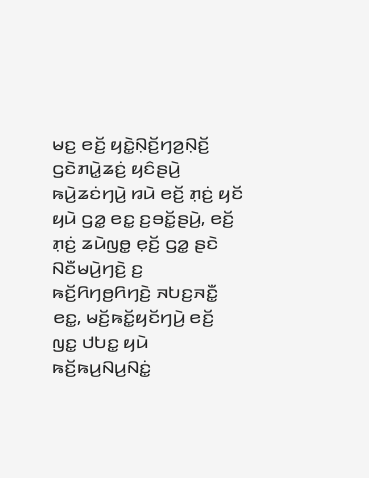ꤗꤢ꤬ ꤕꤢꤩ꤬ ꤟꤢꤧ꤭ꤡ꤫ꤢꤩ꤬ꤚꤤ꤬ꤡ꤫ꤢꤩ꤬ ꤞꤢꤧꤊꤣꤧ꤭ꤘꤢꤦ꤬ ꤟꤢꤨꤔꤣꤧ꤬ ꤒꤣꤧ꤬ꤘꤢꤦꤚꤣꤧ꤬ ꤙꤣꤧ ꤕꤢꤩ꤬ ꤊ꤫ꤢꤦ꤬ ꤟꤢꤩ ꤟꤣꤧ ꤞꤤ꤭ ꤕꤢ꤭ ꤢ꤬ꤋꤢꤩ꤭ꤔꤣꤧ꤬, ꤕꤢꤩ꤬ ꤊ꤫ꤢꤦ꤬ ꤘꤣꤧꤜꤥ꤭ ꤕ꤫ꤢꤩ꤬ ꤞꤤ꤭ ꤔꤢꤧ ꤡꤢꤪꤗꤣꤧ꤬ꤚꤢꤧ꤬ ꤢ꤬ ꤒꤢꤩ꤬ꤖꤚꤥ꤬ꤖꤚꤢꤧ꤬ ꤏꤝꤢ꤬ꤏꤢꤪ꤭ ꤕꤢ꤭, ꤗꤢꤩ꤬ꤒꤢꤩ꤭ꤟꤢꤩꤚꤣꤧ꤬ ꤕꤢꤩ꤬ ꤜꤢ꤭ ꤓꤝꤢ꤭ ꤟꤣꤧ ꤒꤢꤩ꤬ꤒꤣ꤬ꤡꤣ꤬ꤡꤢꤦ꤭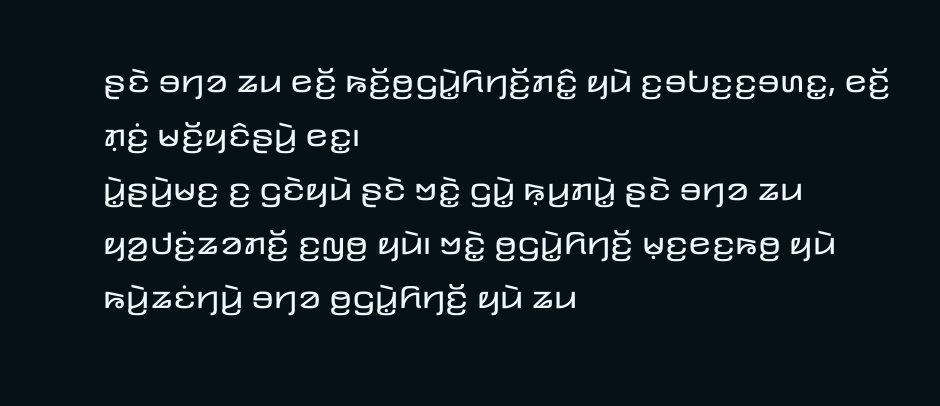ꤔꤢꤧ ꤋꤚꤤ ꤘꤣ ꤕꤢꤩ꤬ ꤒꤢꤩ꤬ꤥ꤬ꤞꤣꤧ꤭ꤖꤚꤢꤩ꤬ꤊꤢꤨ꤭ ꤟꤣꤧ ꤢ꤬ꤋꤝꤢ꤬ꤢ꤬ꤋꤛꤢ꤭, ꤕꤢꤩ꤬ ꤊ꤫ꤢꤦ꤬ ꤗꤢꤩ꤬ꤟꤢꤨꤔꤣꤧ꤬ ꤕꤢ꤭꤯
ꤣꤧ꤭ꤔꤣꤧ꤬ꤗꤢ꤬ ꤢ꤬ ꤞꤢꤧꤟꤣꤧ ꤔꤢꤧ ꤠꤢꤧ꤭ ꤞꤣꤧ꤭ ꤒ꤫ꤣ꤬ꤊꤣꤧ꤭ ꤔꤢꤧ ꤋꤚꤤ ꤘꤣ ꤟꤤ꤬ꤓꤢꤦ꤬ꤘꤤꤊꤢꤩ꤬ ꤢ꤬ꤜꤥ꤬ ꤟꤣꤧ꤯ ꤠꤢꤧ꤭ ꤥ꤬ꤞꤣꤧ꤭ꤖꤚꤢꤩ꤬ ꤗ꤫ꤢ꤬ꤕꤢ꤬ꤒꤥ꤬ ꤟꤣꤧ ꤒꤣꤧ꤬ꤘꤢꤦꤚꤣꤧ꤬ ꤋꤚꤤ ꤥ꤬ꤞꤣꤧ꤭ꤖꤚꤢꤩ꤬ ꤟꤣꤧ ꤘꤣ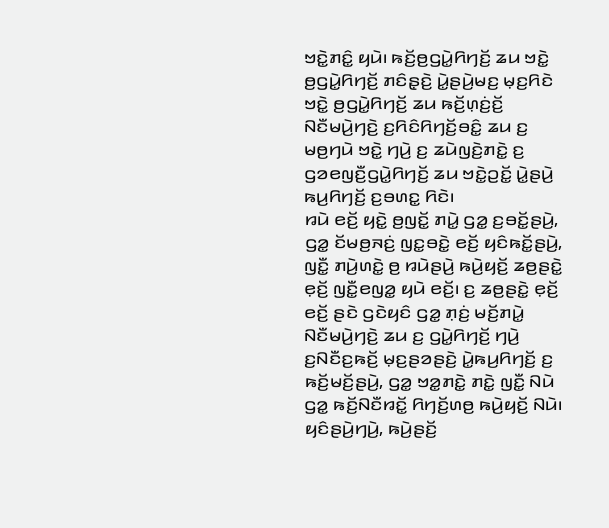ꤠꤢꤧ꤭ꤊꤢꤨ꤭ ꤟꤣꤧ꤯ ꤒꤢꤩ꤬ꤥ꤬ꤞꤣꤧ꤭ꤖꤚꤢꤩ꤬ ꤘꤣ ꤠꤢꤧ꤭ ꤥ꤬ꤞꤣꤧ꤭ꤖꤚꤢꤩ꤬ ꤊꤢꤨꤔ꤫ꤢꤧ꤬ ꤣꤧ꤭ꤔꤣꤧ꤬ꤗꤢ꤬ ꤗ꤫ꤢ꤬ꤖꤢꤧ ꤠꤢꤧ꤭ ꤥ꤬ꤞꤣꤧ꤭ꤖꤚꤢꤩ꤬ ꤘꤣ ꤒꤢꤩ꤬ꤛ꤫ꤢꤦ꤬ꤢꤩ꤬ ꤡꤢꤪꤗꤣꤧ꤬ꤚꤢꤧ꤬ ꤢ꤬ꤖꤢꤨꤖꤚꤢꤩ꤬ꤋꤢꤨ꤭ ꤘꤣ ꤢ꤬ ꤗꤥ꤬ꤚꤣꤧ ꤠꤢꤧ꤭ ꤚꤣꤧ꤬ ꤢ꤬ ꤘꤣꤧꤜꤢꤧ꤬ꤊꤢꤧ꤭ ꤢ꤬ ꤞꤤꤕꤜꤢꤪ꤬ꤞꤣꤧ꤭ꤖꤚꤢꤩ꤬ ꤘꤣ ꤠꤢꤧ꤭ꤑꤢꤩ꤭ ꤣꤧ꤭ꤔꤣꤧ꤬ ꤒꤣ꤬ꤖꤚꤢꤩ꤬ ꤢ꤬ꤋꤛꤢ꤭ ꤖꤢꤧ꤯
ꤙꤣꤧ ꤕꤢꤩ꤬ ꤟꤢꤧ꤭ ꤥ꤬ꤜꤢꤩ꤭ ꤊꤣꤧ꤭ ꤞꤤ꤭ ꤢ꤬ꤋꤢꤩ꤭ꤔꤣꤧ꤬, ꤞꤤ꤭ ꤢꤩꤗꤥ꤬ꤏꤢꤦ꤬ ꤜꤢ꤭ꤋꤢꤧ꤭ ꤕꤢꤩ꤬ ꤟꤢꤨꤒꤢꤩ꤭ꤔꤣꤧ꤬, ꤜꤢꤪ꤭ ꤊꤣꤧ꤬ꤛꤢꤧ꤭ ꤥ꤬ ꤙꤣꤧꤔꤣꤧ꤬ ꤒꤣꤧ꤬ꤟꤢꤩ꤬ ꤘꤥ꤬ꤔꤢꤧ꤭ ꤕ꤫ꤢꤩ꤬ ꤜꤢꤪ꤭ꤕꤜꤤ꤭ ꤟꤣꤧ ꤕꤢꤩ꤬꤯ ꤢ꤬ ꤘꤥ꤬ꤔꤢꤧ꤭ ꤕ꤫ꤢꤩ꤬ ꤕꤢꤩ꤬ ꤔꤢꤧ ꤞꤢꤧꤟꤢꤨ ꤞꤤ꤭ ꤊ꤫ꤢꤦ꤬ ꤗꤢꤩ꤬ꤊꤣꤧ꤭ ꤡꤢꤪꤗꤣꤧ꤬ꤚꤢꤧ꤬ ꤘꤣ ꤢ꤬ ꤞꤣꤧ꤭ꤖꤚꤢꤩ꤬ ꤚꤣꤧ꤬ ꤢ꤬ꤡꤢꤪꤢ꤬ꤒꤢꤩ꤬ ꤗ꤫ꤢ꤬ꤔꤤꤔꤢꤧ꤬ ꤣꤧ꤭ꤒꤣ꤬ꤖꤚꤢꤩ꤬ ꤢ꤬ ꤒꤢꤩ꤬ꤗꤢꤩ꤬ꤔꤣꤧ꤬, ꤞꤤ꤭ ꤠꤤ꤭ꤊꤢꤧ꤭ ꤊꤢꤧ꤭ ꤜꤢꤪ꤭ ꤡꤣꤧ ꤞꤤ꤭ ꤒꤢꤩ꤬ꤡꤢꤪꤙꤢꤩ꤭ ꤖꤚꤢꤩ꤬ꤛꤥ꤬ ꤒꤣꤧ꤬ꤟꤢꤩ꤬ ꤡꤣꤧ꤯
ꤟꤢꤨꤔꤣꤧ꤬ꤚꤣꤧ꤬, ꤒꤣꤧ꤬ꤔꤢꤩ꤬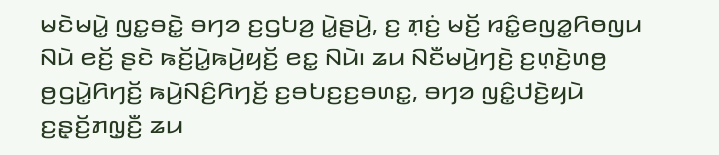ꤗꤢꤧꤗꤣꤧ꤭ ꤜꤢ꤭ꤋꤢꤧ꤭ ꤋꤚꤤ ꤢ꤬ꤞꤝꤤ꤬ ꤣꤧ꤭ꤔꤣꤧ꤬, ꤢ꤬ ꤊ꤫ꤢꤦ꤬ ꤗꤢꤩ꤬ ꤙꤢꤨ꤭ꤕꤜꤤ꤭ꤖꤥꤜꤣ ꤡꤣꤧ ꤕꤢꤩ꤬ ꤔꤢꤧ ꤒꤢꤩ꤬ꤣꤧ꤭ꤒꤣꤧ꤬ꤟꤢꤩ꤬ ꤕꤢ꤭ ꤡꤣꤧ꤯ ꤘꤣ ꤡꤢꤪꤗꤣꤧ꤬ꤚꤢꤧ꤬ ꤢ꤬ꤛ꤫ꤢꤧ꤬ꤛꤥ꤬ ꤥ꤬ꤞꤣꤧ꤭ꤖꤚꤢꤩ꤬ ꤒꤣꤧ꤬ꤡꤢꤨ꤬ꤖꤚꤢꤩ꤬ ꤢ꤬ꤋꤝꤢ꤬ꤢ꤬ꤋꤛꤢ꤭, ꤋꤚꤤ ꤜꤢꤨ꤭ꤓꤢꤧ꤬ꤟꤣꤧ ꤢ꤬ꤔ꤫ꤢꤩ꤬ꤊꤜ꤫ꤢꤪ꤬ ꤘꤣ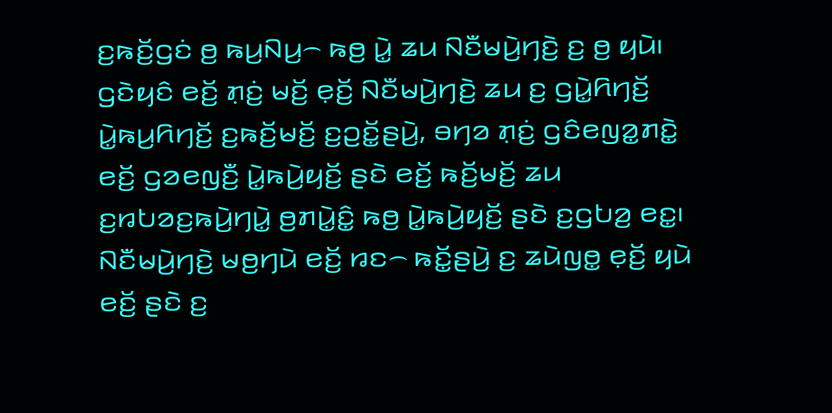ꤢ꤬ꤒꤢꤩ꤬ꤞꤢꤦ ꤥ꤬ ꤒꤣ꤬ꤡꤣ꤬꤮ ꤒꤥ꤬ ꤣꤧ꤭ ꤘꤣ ꤡꤢꤪꤗꤣꤧ꤬ꤚꤢꤧ꤬ ꤢ꤬ ꤥ꤬ ꤟꤣꤧ꤯ ꤞꤢꤧꤟꤢꤨ ꤕꤢꤩ꤬ ꤊ꤫ꤢꤦ꤬ ꤗꤢꤩ꤬ ꤕ꤫ꤢꤩ꤬ ꤡꤢꤪꤗꤣꤧ꤬ꤚꤢꤧ꤬ ꤘꤣ ꤢ꤬ ꤞꤣꤧ꤭ꤖꤚꤢꤩ꤬ ꤣꤧ꤭ꤒꤣ꤬ꤖꤚꤢꤩ꤬ ꤢ꤬ꤒꤢꤩ꤬ꤗꤢꤩ꤬ ꤢ꤬ꤑꤢꤩ꤭ꤔꤣꤧ꤬, ꤋꤚꤤ ꤊ꤫ꤢꤦ꤬ ꤞꤢꤨꤕꤜꤤ꤭ꤊꤢꤧ꤭ ꤕꤢꤩ꤬ ꤞꤤꤕꤜꤢꤪ꤬ ꤣꤧ꤭ꤒꤣꤧ꤬ꤟꤢꤩ꤬ ꤔꤢꤧ ꤕꤢꤩ꤬ ꤒꤢꤩ꤬ꤗꤢꤩ꤬ ꤘꤣ ꤢ꤬ꤙꤝꤤꤢ꤬ꤒꤣꤧ꤬ꤚꤣꤧ꤭ ꤥ꤬ꤊꤣꤧ꤭ꤢꤨ꤭ ꤒꤥ꤬ ꤣꤧ꤭ꤒꤣꤧ꤬ꤟꤢꤩ꤬ ꤔꤢꤧ ꤢ꤬ꤞꤝꤤ꤬ ꤕꤢ꤭꤯
ꤡꤢꤪꤗꤣꤧ꤬ꤚꤢꤧ꤬ ꤗꤥ꤬ꤚꤣꤧ ꤕꤢꤩ꤬ ꤙꤢ꤮ ꤒꤢꤩ꤭ꤔꤣꤧ꤬ ꤢ꤬ ꤘꤣꤧꤜꤥ꤭ ꤕ꤫ꤢꤩ꤬ ꤟꤣꤧ ꤕꤢꤩ꤬ ꤔꤢꤧ ꤢ꤬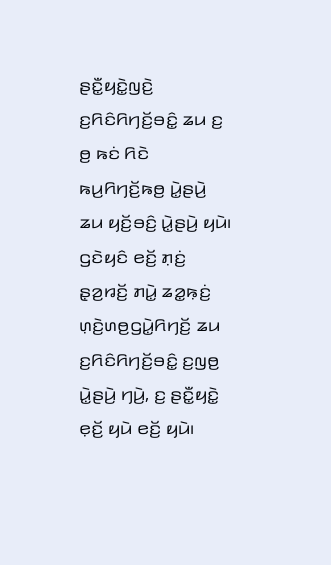ꤔꤢꤪ꤭ꤟꤢꤧ꤭ꤜꤢꤧ꤬ ꤢ꤬ꤖꤢꤨꤖꤚꤢꤩ꤬ꤋꤢꤨ꤭ ꤘꤣ ꤢ꤬ ꤥ꤬ ꤒꤢꤦ ꤖꤢꤧ ꤒꤣ꤬ꤖꤚꤢꤩ꤬ꤒꤥ꤬ ꤣꤧ꤭ꤔꤣꤧ꤬ ꤘꤣ ꤟꤢꤩ꤬ꤋꤢꤨ꤬ ꤣꤧ꤭ꤔꤣꤧ꤬ ꤟꤣꤧ꤯ ꤞꤢꤧꤟꤢꤨ ꤕꤢꤩ꤬ ꤊ꤫ꤢꤦ꤬ ꤔ꤫ꤤ꤬ꤙꤢꤩ꤬ ꤊꤣꤧ꤭ ꤘꤤ꤭ꤒ꤫ꤢꤦ꤬ ꤛ꤫ꤢꤧ꤬ꤛꤥ꤬ꤞꤣꤧ꤭ꤖꤚꤢꤩ꤬ ꤘꤣ ꤢ꤬ꤖꤢꤨꤖꤚꤢꤩ꤬ꤋꤢꤨ꤭ ꤢ꤬ꤜꤥ꤬ ꤣꤧ꤭ꤔꤣꤧ꤬ ꤚꤣꤧ꤬, ꤢ꤬ ꤔꤢꤪ꤭ꤟꤢꤧ꤭ ꤕ꤫ꤢꤩ꤬ ꤟꤣꤧ ꤕꤢꤩ꤬ ꤟꤣꤧ꤯